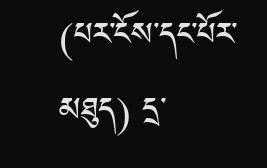(པར་ངོས་དང་པོར་མཐུད) དྲ་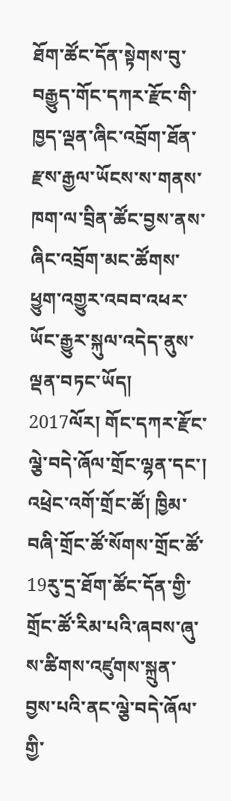ཐོག་ཚོང་དོན་སྟེགས་བུ་བརྒྱུད་གོང་དཀར་རྫོང་གི་ཁྱད་ལྡན་ཞིང་འབྲོག་ཐོན་རྫས་རྒྱལ་ཡོངས་ས་གནས་ཁག་ལ་བྲིན་ཚོང་བྱས་ནས་ཞིང་འབྲོག་མང་ཚོགས་ཕྱུག་འགྱུར་འབབ་འཕར་ཡོང་རྒྱུར་སྐུལ་འདེད་ནུས་ལྡན་བཏང་ཡོད།
2017ལོར། གོང་དཀར་རྫོང་ལྕེ་བདེ་ཞོལ་གྲོང་ལྷན་དང་། འཕྲེང་འགོ་གྲོང་ཚོ། ཁྱིམ་བཞི་གྲོང་ཚོ་སོགས་གྲོང་ཚོ་19རུ་དྲ་ཐོག་ཚོང་དོན་གྱི་གྲོང་ཚོ་རིམ་པའི་ཞབས་ཞུ་ས་ཚིགས་འཛུགས་སྐྲུན་བྱས་པའི་ནང་ལྕེ་བདེ་ཞོལ་གྱི་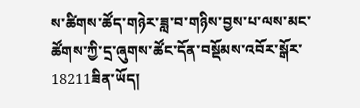ས་ཚིགས་ཚོད་གཉེར་ཟླ་བ་གཉིས་བྱས་པ་ལས་མང་ཚོགས་ཀྱི་དྲ་ཞུགས་ཚོང་དོན་བསྡོམས་འབོར་སྒོར་18211ཟིན་ཡོད།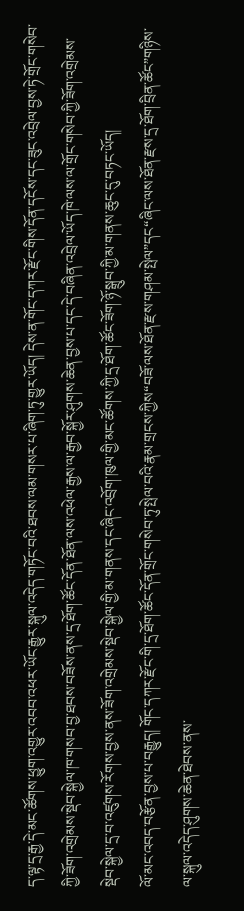ད་ལྟ་དྲ་རྒྱ་དེ་མང་ཚོགས་ཕྱུག་འགྱུར་འབབ་འཕར་ཡོང་རྒྱུར་སྐུལ་འདེད་གཏོང་བའི་ཐབས་ལམ་གསར་པ་ཞིག་ཏུ་གྱུར་ཡོད། དེས་ན་གོང་དཀར་རྫོང་གིས་དོན་དངོས་དང་ཟུང་འབྲེལ་བྱས་ཏེ་གྲོང་གསེབ་ཀྱི་ཟོག་འགྲེམས་སྡེབ་སྐྱེལ་ཁ་གསབ་བྱ་ཐབས་བཟོས་ནས་དྲ་ཐོག་ཚོང་དོན་ཐོན་ལས་འཕེལ་རྒྱས་ལ་རྒྱབ་སྐྱོར་ཤུགས་ཆེན་བྱས་པ་དང་དེ་བཞིན་འབྲེལ་ཡོད་ཁེ་ལས་ལ་གྲོང་གསེབ་ཀྱི་ཟོག་འགྲེམས་སྡེབ་སྐྱེལ་དྲ་བ་འཛུགས་རོགས་བྱས་ནས་ཟོག་འགྲེམས་སྡེབ་སྐྱེལ་གྱི་མ་གནས་དང་ཞིང་འབྲོག་ཁུལ་གྱི་མང་ཚོགས་ཀྱི་དྲ་ཐོག་ཚོང་ཟོག་ཉོ་སྒྲུབ་ཀྱི་མ་གནས་ཆུང་དུ་བཏང་ཡོད།
ལོ་མང་འབད་བརྩོན་བྱས་པ་བརྒྱུད། གོང་དཀར་རྫོང་གི་དྲ་ཐོག་ཚོང་དོན་གྲོང་གསེབ་ཏུ་སྤེལ་བའི་རྣམ་གྲངས་ཀྱིས“བཟོ་ལས་ཐོན་རྫས་གཤམ་སྤེལ”དང“ཞིང་ལས་ཐོན་རྫས་དྲ་ཐོག་བྲིན་ཚོང”གཉིས་ལ་སྐུལ་འདེད་ཤུགས་ཆེན་ཐེབས་ནས་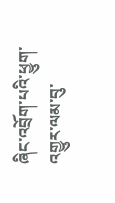ཞིང་འབྲོག་པའི་ཕྱུག་འགྱུར་ལམ་བུ་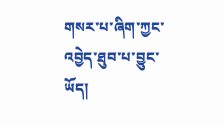གསར་པ་ཞིག་ཀྱང་འབྱེད་ཐུབ་པ་བྱུང་ཡོད།